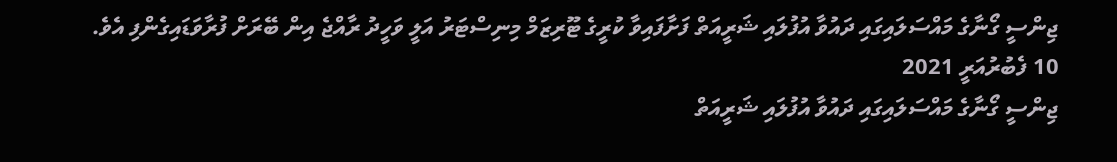ޖިންސީ ގޯނާގެ މައްސަލައިގައި ދައުވާ އުފުލައި ޝަރީއަތް ފަށާފައިވާ ކުރީގެ ޓޫރިޒަމް މިނިސްޓަރު އަލީ ވަހީދު ރާއްޖެ އިން ބޭރަށް ފުރާވަޑައިގެންފި އެވެ.
10 ފެބުރުއަރީ 2021
ޖިންސީ ގޯނާގެ މައްސަލައިގައި ދައުވާ އުފުލައި ޝަރީއަތް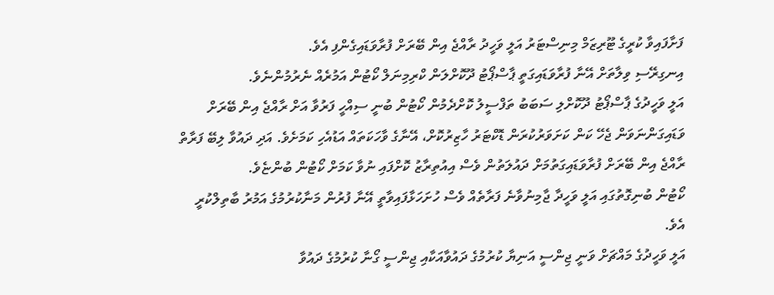ފަށާފައިވާ ކުރީގެ ޓޫރިޒަމް މިނިސްޓަރު އަލީ ވަހީދު ރާއްޖެ އިން ބޭރަށް ފުރާވަޑައިގެންފި އެވެ.
އިނގިރޭސި ވިލާތަށް އޭނާ ފުރާވަޑައިގަތީ ޕާސްޕޯޓު ދޫކޮށްލަން ކްރިމިނަލް ކޯޓުން އަމުރެއް ނެރުމުންނެވެ.
އަލީ ވަހީދުގެ ޕާސްޕޯޓު ދޫކޮށްލި ސަބަބު ތަފްސީލު ކޮށްދެމުން ކޯޓުން ބުނީ ސިއްހީ ފަރުވާ އަށް ރާއްޖެ އިން ބޭރަށް ވަޑައިގަންނަވަން ޖެހޭ ކަން ކަށަވަރުކުރަން ޑޮކްޓަރު ހާޒިރުކޮށް، އޭނާގެ ވާހަކަތައް އަޑުއެހި ކަމަށެވެ. އަދި ދައުވާ ލިބޭ ފަރާތް ރާއްޖެ އިން ބޭރަށް ފުރާވަޑައިގަތުމަށް ދައުލަތުން ވެސް އިއުތިރާޒު ކޮށްފައި ނުވާ ކަމަށް ކޯޓުން ބުންޏެވެ.
ކޯޓުން ބުނިގޮތުގައި އަލީ ވަހީދާ ޖާމިނުވާނެ ފަރާތެއް ވެސް ހުށަހަޅާފައިވާތީ އޭނާ ފުރުން މަނާކުރުމުގެ އަމުރު ބާތިލްކުރީ އެވެ.
އަލީ ވަހީދުގެ މައްޗަށް ވަނީ ޖިންސީ އަނިޔާ ކުރުމުގެ ދައުވާއަކާއި ޖިންސީ ގޯނާ ކުރުމުގެ ދައުވާ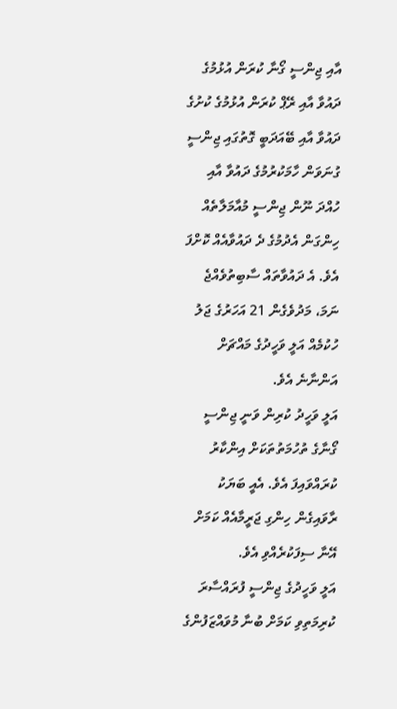އާއި ޖިންސީ ގޯނާ ކުރަން އުޅުމުގެ ދައުވާ އާއި ރޭޕް ކުރަން އުޅުމުގެ ކުށުގެ ދައުވާ އާއި ބޭއަދަބީ ގޮތުގައި ޖިންސީ ގުނަވަން ހާމަކުރުމުގެ ދައުވާ އާއި ހުއްދަ ނޫން ޖިންސީ މުއާމަލާތެއް ހިންގަން އެދުމުގެ ދެ ދައުވާއެއް ކޮށްފަ އެވެ. އެ ދައުވާތައް ސާބިތުވެއްޖެ ނަމަ، މަދުވެގެން 21 އަހަރުގެ ޖަލު ހުކުމެއް އަލީ ވަހީދުގެ މައްޗަށް އަންނާނެ އެވެ.
އަލީ ވަހީދު ކުރިން ވަނީ ޖިންސީ ގޯނާގެ ތުހުމަތުތަކަށް އިންކާރު ކުރައްވައިފަ އެވެ. އެއީ ބަޔަކު ރާވައިގެން ހިންގި ޖަރީމާއެއް ކަމަށް އޭނާ ސިފަކުރެއްވި އެވެ.
އަލީ ވަހީދުގެ ޖިންސީ ފުރައްސާރަ ކުރިމަތިވި ކަމަށް ބުނާ މުވައްޒަފުންގެ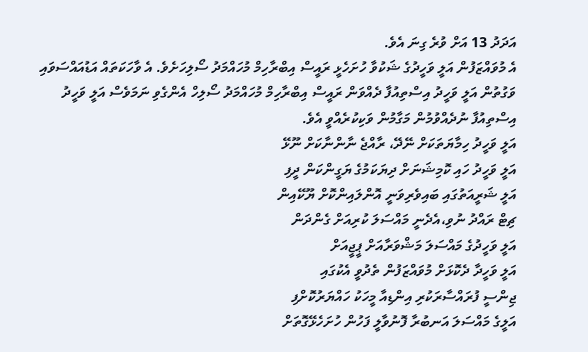އަދަދު 13 އަށް ވުރެ ގިނަ އެވެ.
އެ މުވައްޒަފުން އަލީ ވަހީދުގެ ޝަކުވާ ހުށަހެޅީ ރައީސް އިބްރާހިމް މުހައްމަދު ސޯލިހަށެވެ. އެ ވާހަކަތައް އަޑުއައްސަވައި ވަގުތުން އަލީ ވަހީދު އިސްތިއުފާ ދެއްވަން ރައީސް އިބްރާހިމް މުހައްމަދު ސޯލިހް އެންގެވި ނަމަވެސް އަލީ ވަހީދު އިސްތިއުފާ ނުދެއްވުމުން މަގާމުން ވަކިކުރެއްވީ އެވެ.
އަލީ ވަހީދު ހިމާޔަތަކަށް ނޭދޭ، ރާއްޖެ ނާންނާކަށް ނޫޅޭ
އަލީ ވަހީދު ހައި ކޮމިޝަނަށް ދިޔަކަމުގެ ޔަގީންކަން ދީފި
އަލީ ޝަރީއަތުގައި ބައިވެރިވަނީ އޮންލައިންކޮށް ޔޫކޭއިން
ޗިޓް ރައްދު ނުވި،އެދެނީ މައްސަލަ ކުރިއަށް ގެންދަން
އަލީ ވަހީދުގެ މައްސަލަ މަޝްވަރާއަށް ޕީޖީއަށް
އަލީ ވަހީދާ ދެކޮޅަށް މުވައްޒަފުން ތެދުވީ އެކުގައި
ޖިންސީ ފުރައްސާރަކުރި އިންޑިއާ މީހަކު ހައްޔަރުކޮށްފި
އަލީގެ މައްސަލަ އަނބުރާ ފޮނުވާލީ ފަހުން ހުށަހެޅޭގޮތަށް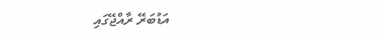އަޑުބަރޭ ރާއްޖޭގައި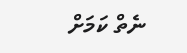ނެތް ކަމަށް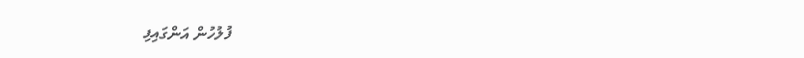ފުލުހުން އަންގައިފި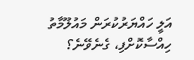އަލީ ހައްޔަރުކުރަން މައުލޫމާތު ހިއްސާކޮށްފި، ގެނެވޭނެ؟